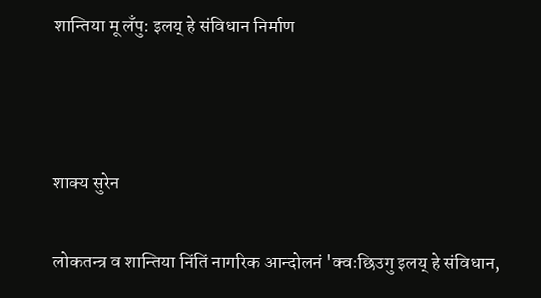शान्तिया मू लँपु: इलय् हे संविधान निर्माण



शाक्य सुरेन

लोकतन्त्र व शान्तिया निंतिं नागरिक आन्दोलनं 'क्वःछिउगु इलय् हे संविधान,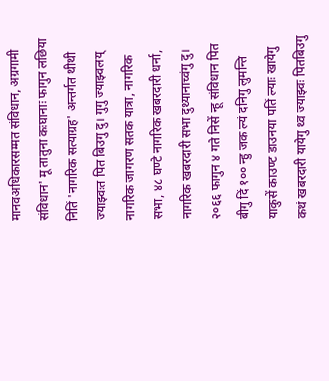मानवअधिकारसम्मत संविधान, अग्रगामी संविधान' मू तातुना कःघानाः फागुन लछिया नितिं 'नागरिक सत्याग्रह' अन्तर्गत थीथी ज्याझ्वःत पित बिउगु दु। गुगु ज्याझ्वलय् नागरिक जागरण सतक यात्रा, नागरिक सभा, ४८ घण्टे नागरिक खबरदारी धर्ना, नागरिक खबरदारी सभा दुथ्यानाच्वंगु दु। २०६६ फागुन ४ गते निसें न्हू संविधान पित बीगु दिं १०० न्हु जक ल्यं दनिगु लुमन्ति याकुसें काउण्ट डाउनया पतिं ल्याः खायेगु कथं खबरदारी यायेगु थ्व ज्याझ्वः पितबिउगु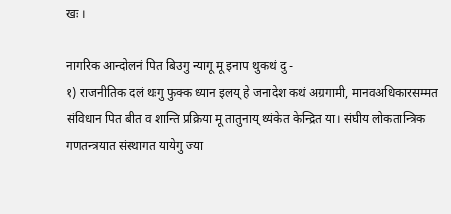खः ।

नागरिक आन्दोलनं पित बिउगु न्यागू मू इनाप थुकथं दु -
१) राजनीतिक दलं थःगु फुक्क ध्यान इलय् हे जनादेश कथं अग्रगामी, मानवअधिकारसम्मत संविधान पित बीत व शान्ति प्रक्रिया मू तातुनाय् थ्यंकेत केन्द्रित या। संघीय लोकतान्त्रिक गणतन्त्रयात संस्थागत यायेगु ज्या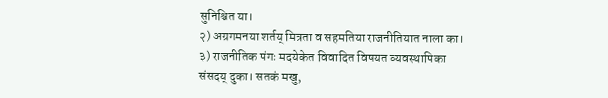सुनिश्चित या।
२) अग्रगमनया शर्तय् मित्रता व सहमतिया राजनीतियात नाला का।
३) राजनीतिक पंगः मदयेकेत विवादित विषयत व्यवस्थापिका संसदय् दुका। सतकं मखु,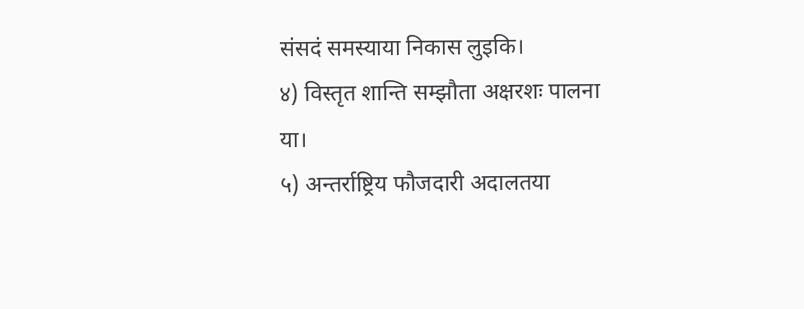संसदं समस्याया निकास लुइकि।
४) विस्तृत शान्ति सम्झौता अक्षरशः पालना या।
५) अन्तर्राष्ट्रिय फौजदारी अदालतया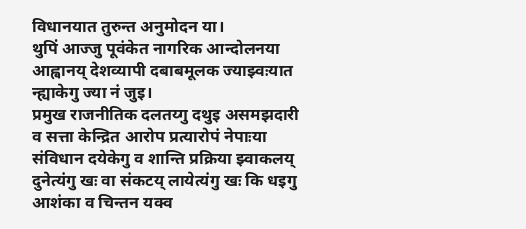विधानयात तुरुन्त अनुमोदन या।
थुपिं आज्जु पूवंकेत नागरिक आन्दोलनया आह्वानय् देशव्यापी दबाबमूलक ज्याझ्वःयात न्ह्याकेगु ज्या नं जुइ।
प्रमुख राजनीतिक दलतय्गु दथुइ असमझदारी व सत्ता केन्द्रित आरोप प्रत्यारोपं नेपाःया संविधान दयेकेगु व शान्ति प्रक्रिया झ्वाकलय् दुनेत्यंगु खः वा संकटय् लायेत्यंगु खः कि धइगु आशंका व चिन्तन यक्व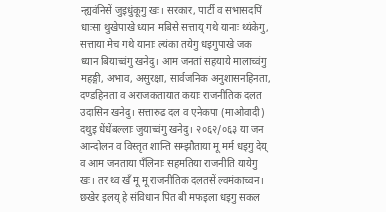न्ह्यवंनिसें जुइधुंकूगु खः। सरकार, पार्टी व सभासदपिं धाःसा थुखेपाखे ध्यान मबिसे सत्ताय् गथे यानाः थ्यंकेगु, सत्ताया मेच गथे यानाः ल्यंका तयेगु धइगुपाखे जक ध्यान बियाच्वंगु खनेदु। आम जनतां सहयाये मालाच्वंगु महङ्गी, अभाव, असुरक्षा, सार्वजनिक अनुशासनहिनता, दण्डहिनता व अराजकतायात कयाः राजनीतिक दलत उदासिन खनेदु। सत्तारुढ दल व एनेकपा (माओवादी) दथुइ धेंधेंबल्लाः जुयाच्वंगु खनेदु। २०६२/०६३ या जन आन्दोलन व विस्तृत शान्ति सम्झौताया मू मर्म धइगु देय् व आम जनताया पँलिनाः सहमतिया राजनीति यायेगु खः। तर थ्व खँ मू मू राजनीतिक दलतसें ल्वमंकाच्वन। छखेर इलय् हे संविधान पित बी मफइला धइगु सकल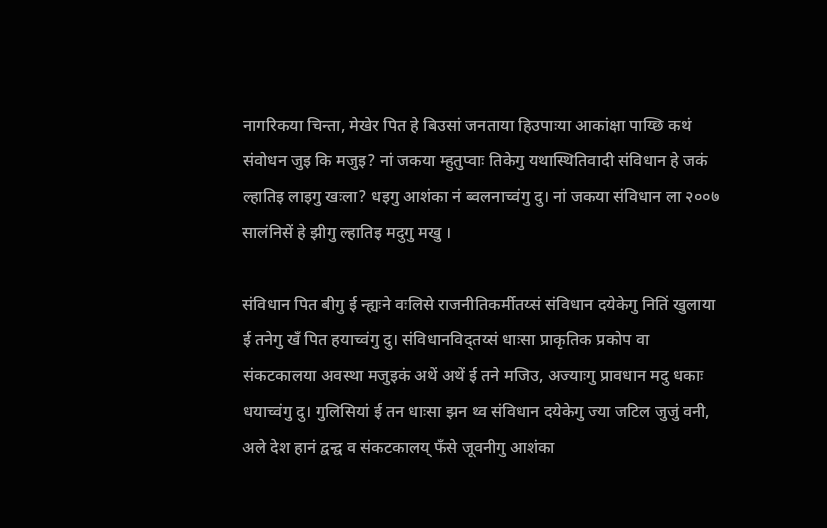नागरिकया चिन्ता, मेखेर पित हे बिउसां जनताया हिउपाःया आकांक्षा पाय्छि कथं संवोधन जुइ कि मजुइ? नां जकया म्हुतुप्वाः तिकेगु यथास्थितिवादी संविधान हे जकं ल्हातिइ लाइगु खःला? धइगु आशंका नं ब्वलनाच्वंगु दु। नां जकया संविधान ला २००७ सालंनिसें हे झीगु ल्हातिइ मदुगु मखु ।

संविधान पित बीगु ई न्ह्यःने वःलिसे राजनीतिकर्मीतय्सं संविधान दयेकेगु नितिं खुलाया ई तनेगु खँ पित हयाच्वंगु दु। संविधानविद्तय्सं धाःसा प्राकृतिक प्रकोप वा संकटकालया अवस्था मजुइकं अथें अथें ई तने मजिउ, अज्याःगु प्रावधान मदु धकाः धयाच्वंगु दु। गुलिसियां ई तन धाःसा झन थ्व संविधान दयेकेगु ज्या जटिल जुजुं वनी, अले देश हानं द्वन्द्व व संकटकालय् फँसे जूवनीगु आशंका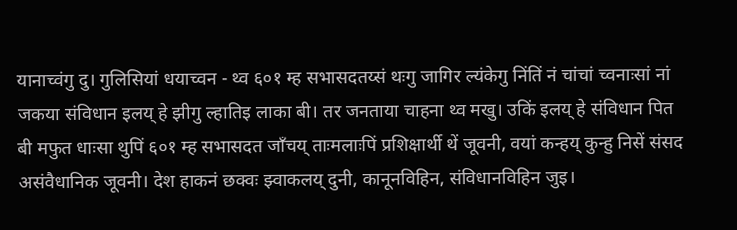यानाच्वंगु दु। गुलिसियां धयाच्वन - थ्व ६०१ म्ह सभासदतय्सं थःगु जागिर ल्यंकेगु निंतिं नं चांचां च्वनाःसां नां जकया संविधान इलय् हे झीगु ल्हातिइ लाका बी। तर जनताया चाहना थ्व मखु। उकिं इलय् हे संविधान पित बी मफुत धाःसा थुपिं ६०१ म्ह सभासदत जाँचय् ताःमलाःपिं प्रशिक्षार्थी थें जूवनी, वयां कन्हय् कुन्हु निसें संसद असंवैधानिक जूवनी। देश हाकनं छक्वः झ्वाकलय् दुनी, कानूनविहिन, संविधानविहिन जुइ।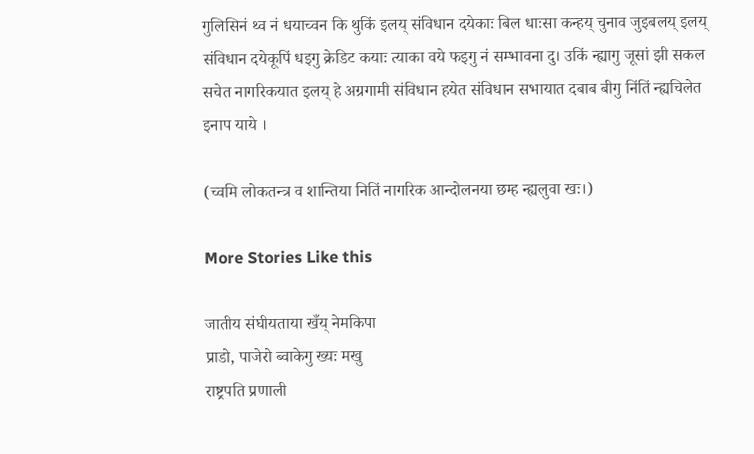गुलिसिनं थ्व नं धयाच्वन कि थुकिं इलय् संविधान दयेकाः बिल धाःसा कन्हय् चुनाव जुइबलय् इलय् संविधान दयेकूपिं धइगु क्रेडिट कयाः त्याका वये फइगु नं सम्भावना दु। उकिं न्ह्यागु जूसां झी सकल सचेत नागरिकयात इलय् हे अग्रगामी संविधान हयेत संविधान सभायात दबाब बीगु निंतिं न्ह्यचिलेत इनाप याये ।

(च्वमि लोकतन्त्र व शान्तिया नितिं नागरिक आन्दोलनया छम्ह न्ह्यलुवा खः।)

More Stories Like this

जातीय संघीयताया खँय् नेमकिपा
प्राडो, पाजेरो ब्वाकेगु ख्यः मखु
राष्ट्रपति प्रणाली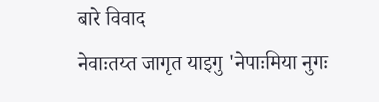बारे विवाद
नेवाःतय्त जागृत याइगु 'नेपाःमिया नुगः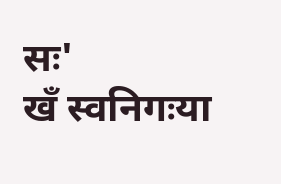सः'
खँ स्वनिगःया